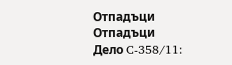Отпадъци
Отпадъци
Дело C-358/11: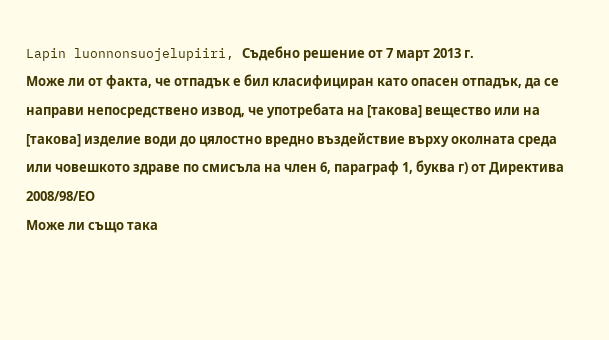Lapin luonnonsuojelupiiri, Съдебно решение от 7 март 2013 г.
Може ли от факта, че отпадък е бил класифициран като опасен отпадък, да се направи непосредствено извод, че употребата на [такова] вещество или на [такова] изделие води до цялостно вредно въздействие върху околната среда или човешкото здраве по смисъла на член 6, параграф 1, буква г) от Директива 2008/98/ЕО
Може ли също така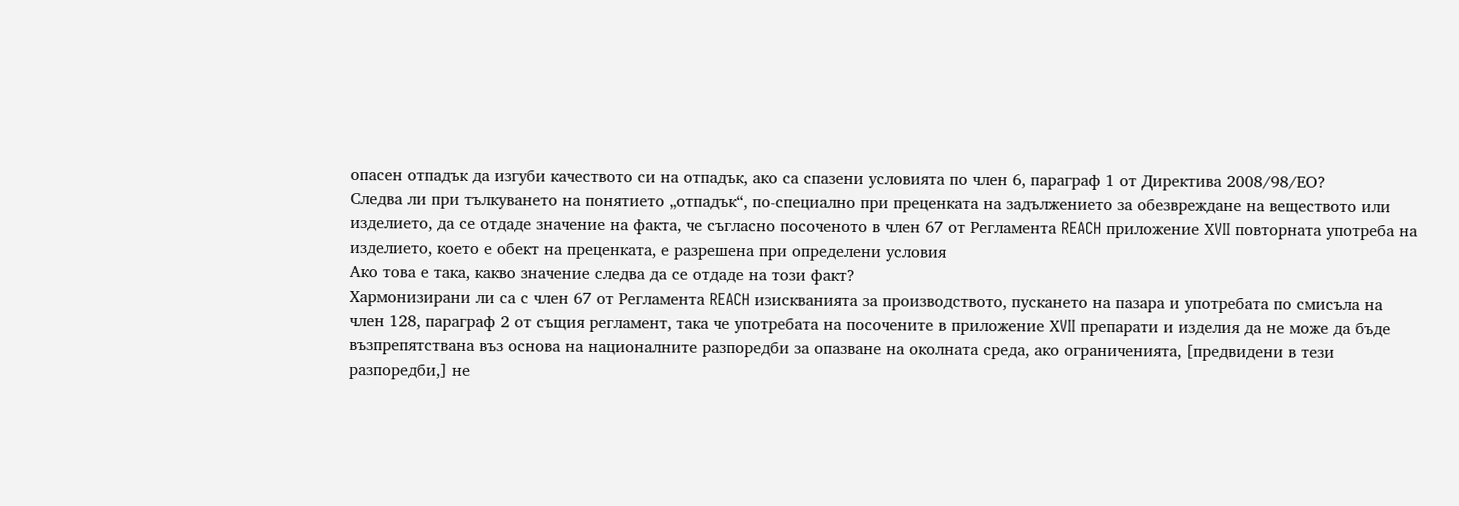опасен отпадък да изгуби качеството си на отпадък, ако са спазени условията по член 6, параграф 1 от Директива 2008/98/ЕО?
Следва ли при тълкуването на понятието „отпадък“, по-специално при преценката на задължението за обезвреждане на веществото или изделието, да се отдаде значение на факта, че съгласно посоченото в член 67 от Регламента REACH приложение ХVII повторната употреба на изделието, което е обект на преценката, е разрешена при определени условия
Ако това е така, какво значение следва да се отдаде на този факт?
Хармонизирани ли са с член 67 от Регламента REACH изискванията за производството, пускането на пазара и употребата по смисъла на член 128, параграф 2 от същия регламент, така че употребата на посочените в приложение ХVII препарати и изделия да не може да бъде възпрепятствана въз основа на националните разпоредби за опазване на околната среда, ако ограниченията, [предвидени в тези разпоредби,] не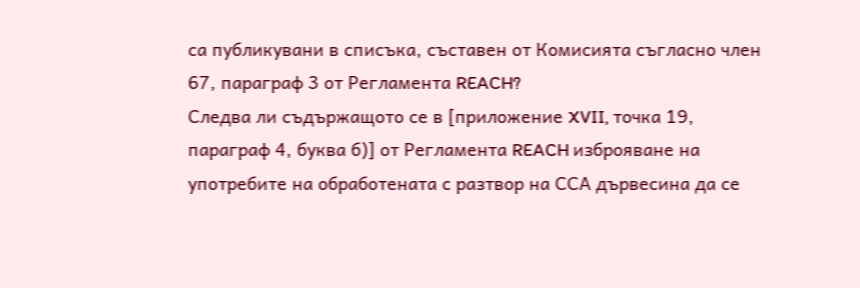са публикувани в списъка, съставен от Комисията съгласно член 67, параграф 3 от Регламента REACH?
Следва ли съдържащото се в [приложение XVII, точка 19, параграф 4, буква б)] от Регламента REACH изброяване на употребите на обработената с разтвор на ССА дървесина да се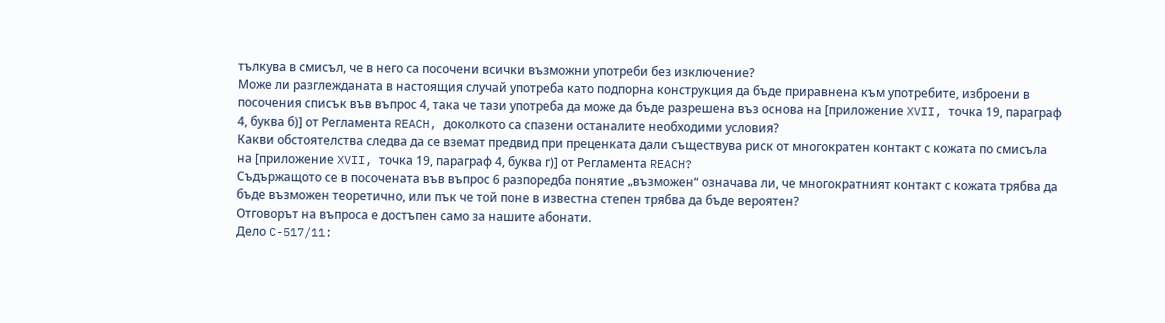тълкува в смисъл, че в него са посочени всички възможни употреби без изключение?
Може ли разглежданата в настоящия случай употреба като подпорна конструкция да бъде приравнена към употребите, изброени в посочения списък във въпрос 4, така че тази употреба да може да бъде разрешена въз основа на [приложение XVII, точка 19, параграф 4, буква б)] от Регламента REACH, доколкото са спазени останалите необходими условия?
Какви обстоятелства следва да се вземат предвид при преценката дали съществува риск от многократен контакт с кожата по смисъла на [приложение XVII, точка 19, параграф 4, буква г)] от Регламента REACH?
Съдържащото се в посочената във въпрос 6 разпоредба понятие „възможен“ означава ли, че многократният контакт с кожата трябва да бъде възможен теоретично, или пък че той поне в известна степен трябва да бъде вероятен?
Отговорът на въпроса е достъпен само за нашите абонати.
Дело C-517/11: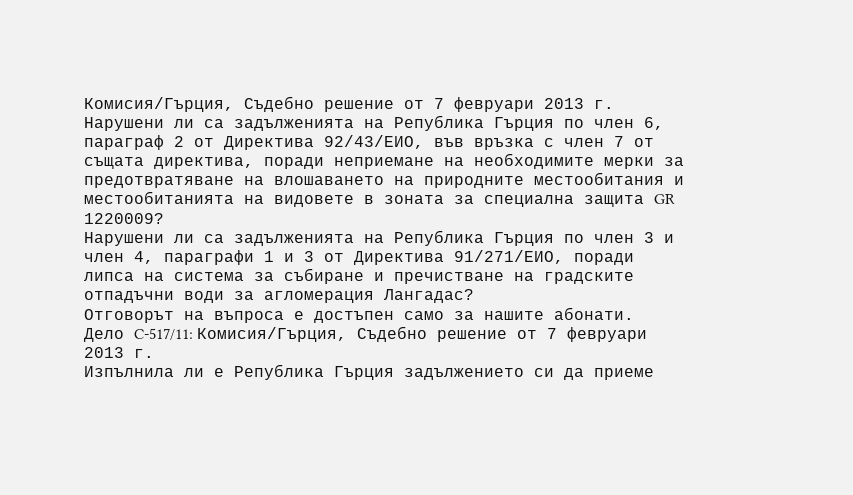Комисия/Гърция, Съдебно решение от 7 февруари 2013 г.
Нарушени ли са задълженията на Република Гърция по член 6, параграф 2 от Директива 92/43/ЕИО, във връзка с член 7 от същата директива, поради неприемане на необходимите мерки за предотвратяване на влошаването на природните местообитания и местообитанията на видовете в зоната за специална защита GR 1220009?
Нарушени ли са задълженията на Република Гърция по член 3 и член 4, параграфи 1 и 3 от Директива 91/271/ЕИО, поради липса на система за събиране и пречистване на градските отпадъчни води за агломерация Лангадас?
Отговорът на въпроса е достъпен само за нашите абонати.
Дело C-517/11: Комисия/Гърция, Съдебно решение от 7 февруари 2013 г.
Изпълнила ли е Република Гърция задължението си да приеме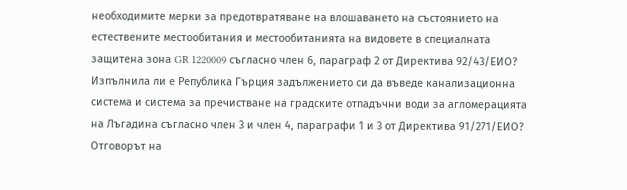необходимите мерки за предотвратяване на влошаването на състоянието на естествените местообитания и местообитанията на видовете в специалната защитена зона GR 1220009 съгласно член 6, параграф 2 от Директива 92/43/ЕИО?
Изпълнила ли е Република Гърция задължението си да въведе канализационна система и система за пречистване на градските отпадъчни води за агломерацията на Лъгадина съгласно член 3 и член 4, параграфи 1 и 3 от Директива 91/271/ЕИО?
Отговорът на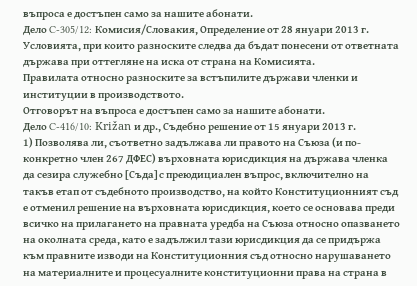въпроса е достъпен само за нашите абонати.
Дело C-305/12: Комисия/Словакия, Определение от 28 януари 2013 г.
Условията, при които разноските следва да бъдат понесени от ответната държава при оттегляне на иска от страна на Комисията.
Правилата относно разноските за встъпилите държави членки и институции в производството.
Отговорът на въпроса е достъпен само за нашите абонати.
Дело C-416/10: Križan и др., Съдебно решение от 15 януари 2013 г.
1) Позволява ли, съответно задължава ли правото на Съюза (и по-конкретно член 267 ДФЕС) върховната юрисдикция на държава членка да сезира служебно [Съда] с преюдициален въпрос, включително на такъв етап от съдебното производство, на който Конституционният съд е отменил решение на върховната юрисдикция, което се основава преди всичко на прилагането на правната уредба на Съюза относно опазването на околната среда, като е задължил тази юрисдикция да се придържа към правните изводи на Конституционния съд относно нарушаването на материалните и процесуалните конституционни права на страна в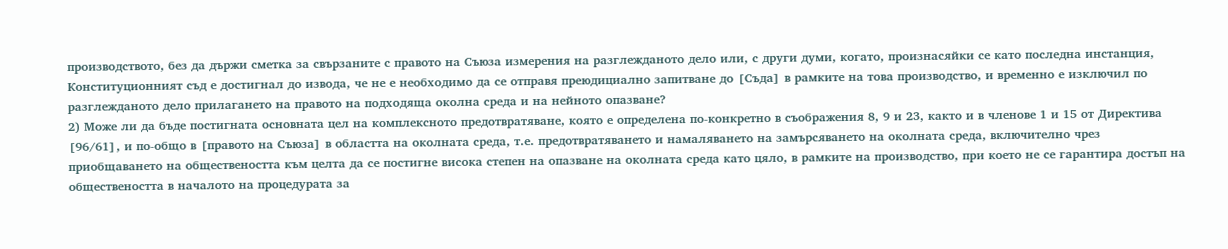производството, без да държи сметка за свързаните с правото на Съюза измерения на разглежданото дело или, с други думи, когато, произнасяйки се като последна инстанция, Конституционният съд е достигнал до извода, че не е необходимо да се отправя преюдициално запитване до [Съда] в рамките на това производство, и временно е изключил по разглежданото дело прилагането на правото на подходяща околна среда и на нейното опазване?
2) Може ли да бъде постигната основната цел на комплексното предотвратяване, която е определена по-конкретно в съображения 8, 9 и 23, както и в членове 1 и 15 от Директива [96/61], и по-общо в [правото на Съюза] в областта на околната среда, т.е. предотвратяването и намаляването на замърсяването на околната среда, включително чрез приобщаването на обществеността към целта да се постигне висока степен на опазване на околната среда като цяло, в рамките на производство, при което не се гарантира достъп на обществеността в началото на процедурата за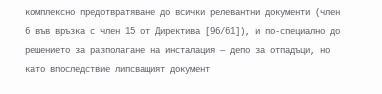комплексно предотвратяване до всички релевантни документи (член 6 във връзка с член 15 от Директива [96/61]), и по-специално до решението за разполагане на инсталация — депо за отпадъци, но като впоследствие липсващият документ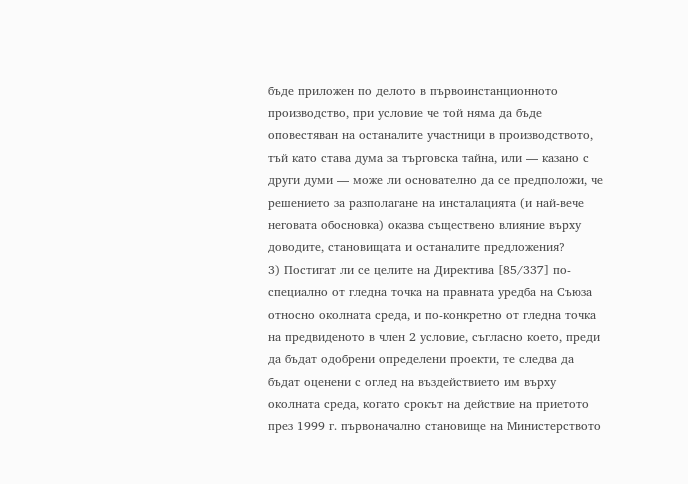бъде приложен по делото в първоинстанционното производство, при условие че той няма да бъде оповестяван на останалите участници в производството, тъй като става дума за търговска тайна, или — казано с други думи — може ли основателно да се предположи, че решението за разполагане на инсталацията (и най-вече неговата обосновка) оказва съществено влияние върху доводите, становищата и останалите предложения?
3) Постигат ли се целите на Директива [85/337] по-специално от гледна точка на правната уредба на Съюза относно околната среда, и по-конкретно от гледна точка на предвиденото в член 2 условие, съгласно което, преди да бъдат одобрени определени проекти, те следва да бъдат оценени с оглед на въздействието им върху околната среда, когато срокът на действие на приетото през 1999 г. първоначално становище на Министерството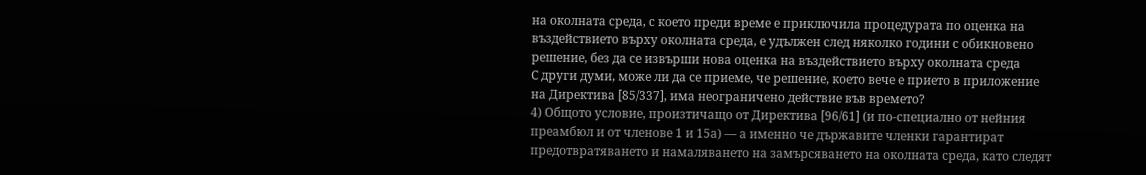на околната среда, с което преди време е приключила процедурата по оценка на въздействието върху околната среда, е удължен след няколко години с обикновено решение, без да се извърши нова оценка на въздействието върху околната среда
С други думи, може ли да се приеме, че решение, което вече е прието в приложение на Директива [85/337], има неограничено действие във времето?
4) Общото условие, произтичащо от Директива [96/61] (и по-специално от нейния преамбюл и от членове 1 и 15а) — а именно че държавите членки гарантират предотвратяването и намаляването на замърсяването на околната среда, като следят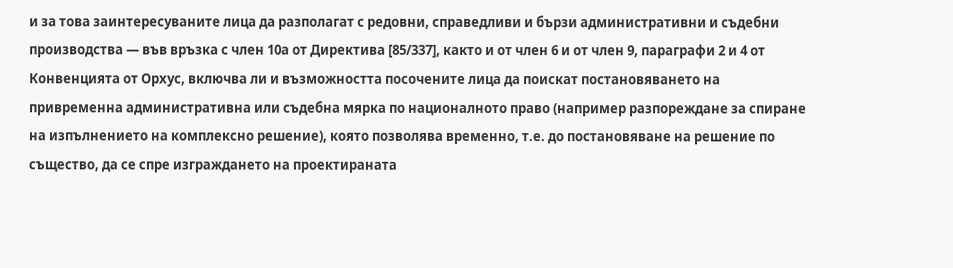и за това заинтересуваните лица да разполагат с редовни, справедливи и бързи административни и съдебни производства — във връзка с член 10а от Директива [85/337], както и от член 6 и от член 9, параграфи 2 и 4 от Конвенцията от Орхус, включва ли и възможността посочените лица да поискат постановяването на привременна административна или съдебна мярка по националното право (например разпореждане за спиране на изпълнението на комплексно решение), която позволява временно, т.е. до постановяване на решение по същество, да се спре изграждането на проектираната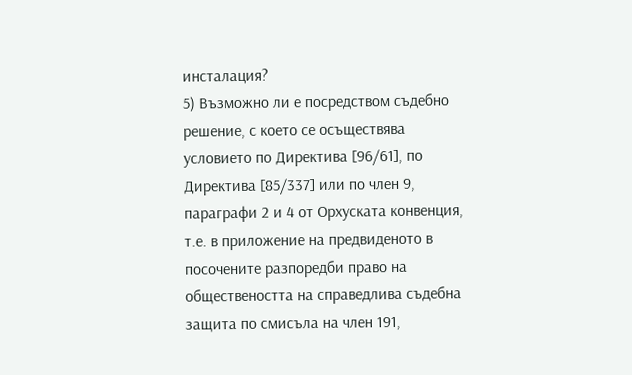инсталация?
5) Възможно ли е посредством съдебно решение, с което се осъществява условието по Директива [96/61], по Директива [85/337] или по член 9, параграфи 2 и 4 от Орхуската конвенция, т.е. в приложение на предвиденото в посочените разпоредби право на обществеността на справедлива съдебна защита по смисъла на член 191,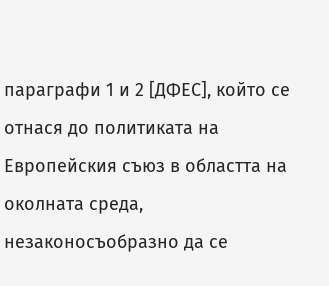параграфи 1 и 2 [ДФЕС], който се отнася до политиката на Европейския съюз в областта на околната среда, незаконосъобразно да се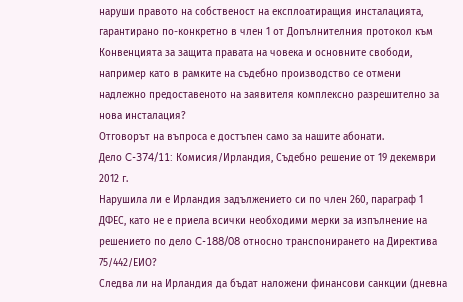наруши правото на собственост на експлоатиращия инсталацията, гарантирано по-конкретно в член 1 от Допълнителния протокол към Конвенцията за защита правата на човека и основните свободи, например като в рамките на съдебно производство се отмени надлежно предоставеното на заявителя комплексно разрешително за нова инсталация?
Отговорът на въпроса е достъпен само за нашите абонати.
Дело C-374/11: Комисия/Ирландия, Съдебно решение от 19 декември 2012 г.
Нарушила ли е Ирландия задължението си по член 260, параграф 1 ДФЕС, като не е приела всички необходими мерки за изпълнение на решението по дело C-188/08 относно транспонирането на Директива 75/442/ЕИО?
Следва ли на Ирландия да бъдат наложени финансови санкции (дневна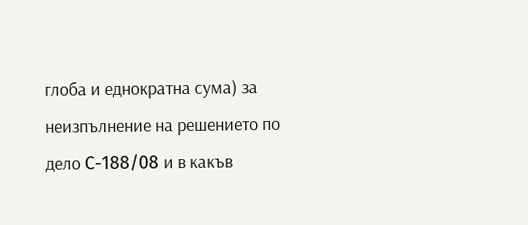глоба и еднократна сума) за неизпълнение на решението по дело C-188/08 и в какъв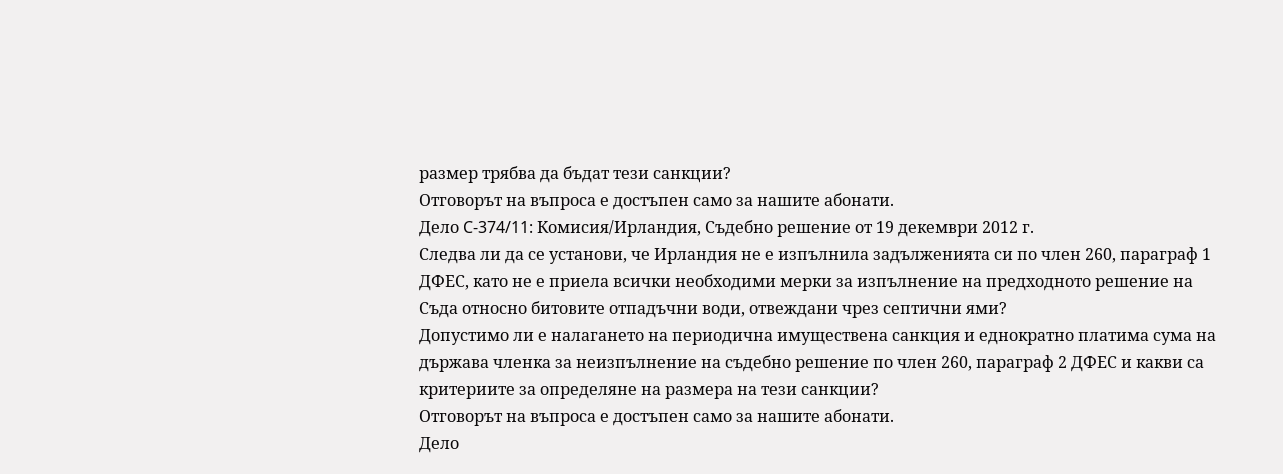размер трябва да бъдат тези санкции?
Отговорът на въпроса е достъпен само за нашите абонати.
Дело C-374/11: Комисия/Ирландия, Съдебно решение от 19 декември 2012 г.
Следва ли да се установи, че Ирландия не е изпълнила задълженията си по член 260, параграф 1 ДФЕС, като не е приела всички необходими мерки за изпълнение на предходното решение на Съда относно битовите отпадъчни води, отвеждани чрез септични ями?
Допустимо ли е налагането на периодична имуществена санкция и еднократно платима сума на държава членка за неизпълнение на съдебно решение по член 260, параграф 2 ДФЕС и какви са критериите за определяне на размера на тези санкции?
Отговорът на въпроса е достъпен само за нашите абонати.
Дело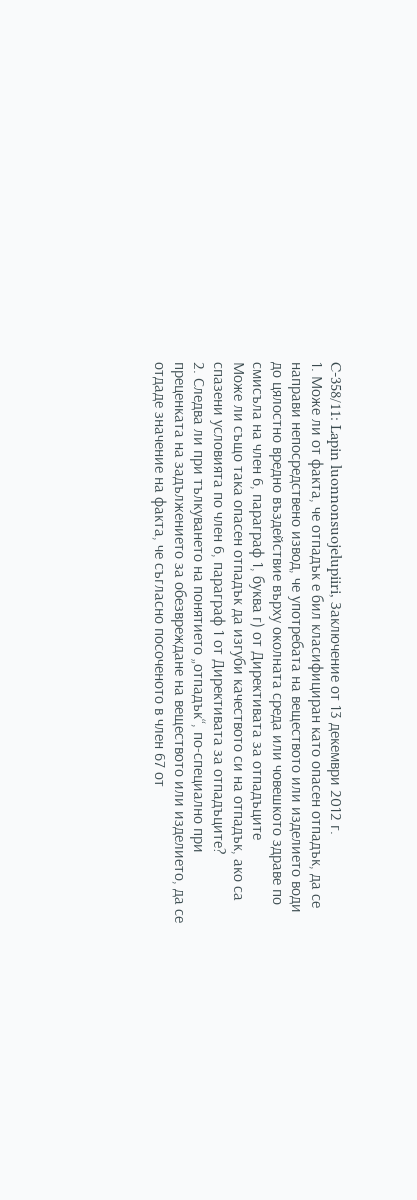C-358/11: Lapin luonnonsuojelupiiri, Заключение от 13 декември 2012 г.
1. Може ли от факта, че отпадък е бил класифициран като опасен отпадък, да се направи непосредствено извод, че употребата на веществото или изделието води до цялостно вредно въздействие върху околната среда или човешкото здраве по смисъла на член 6, параграф 1, буква г) от Директивата за отпадъците
Може ли също така опасен отпадък да изгуби качеството си на отпадък, ако са спазени условията по член 6, параграф 1 от Директивата за отпадъците?
2. Следва ли при тълкуването на понятието „отпадък“, по-специално при преценката на задължението за обезвреждане на веществото или изделието, да се отдаде значение на факта, че съгласно посоченото в член 67 от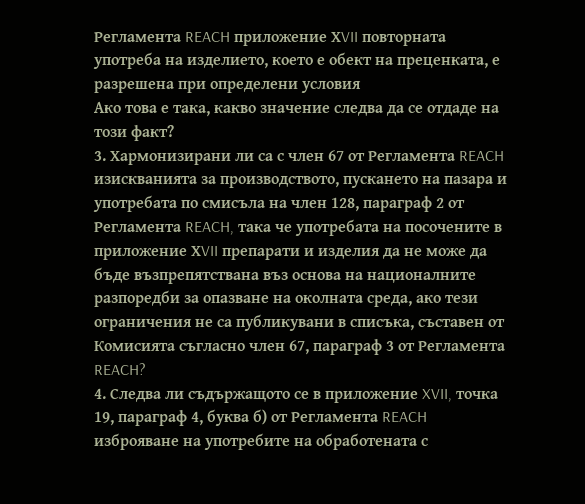Регламента REACH приложение ХVII повторната употреба на изделието, което е обект на преценката, е разрешена при определени условия
Ако това е така, какво значение следва да се отдаде на този факт?
3. Хармонизирани ли са с член 67 от Регламента REACH изискванията за производството, пускането на пазара и употребата по смисъла на член 128, параграф 2 от Регламента REACH, така че употребата на посочените в приложение ХVII препарати и изделия да не може да бъде възпрепятствана въз основа на националните разпоредби за опазване на околната среда, ако тези ограничения не са публикувани в списъка, съставен от Комисията съгласно член 67, параграф 3 от Регламента REACH?
4. Следва ли съдържащото се в приложение XVII, точка 19, параграф 4, буква б) от Регламента REACH изброяване на употребите на обработената с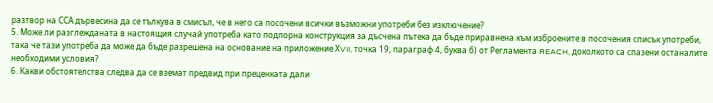разтвор на ССА дървесина да се тълкува в смисъл, че в него са посочени всички възможни употреби без изключение?
5. Може ли разглежданата в настоящия случай употреба като подпорна конструкция за дъсчена пътека да бъде приравнена към изброените в посочения списък употреби, така че тази употреба да може да бъде разрешена на основание на приложение ХVII, точка 19, параграф 4, буква б) от Регламента REACH, доколкото са спазени останалите необходими условия?
6. Какви обстоятелства следва да се вземат предвид при преценката дали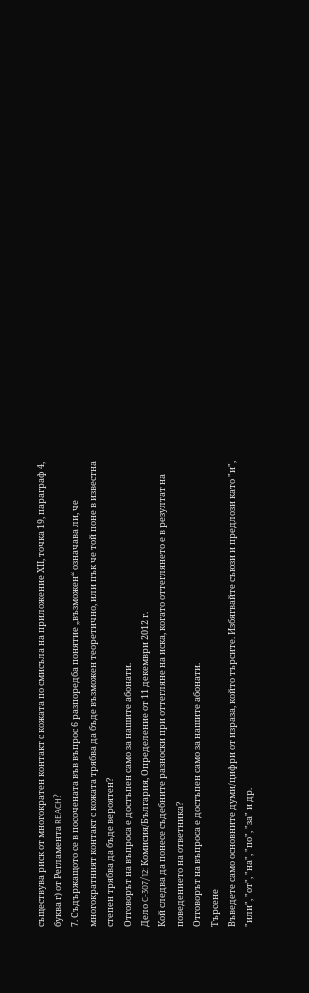съществува риск от многократен контакт с кожата по смисъла на приложение ХII, точка 19, параграф 4, буква г) от Регламента REACH?
7. Съдържащото се в посочената във въпрос 6 разпоредба понятие „възможен“ означава ли, че многократният контакт с кожата трябва да бъде възможен теоретично, или пък че той поне в известна степен трябва да бъде вероятен?
Отговорът на въпроса е достъпен само за нашите абонати.
Дело C-307/12: Комисия/България, Определение от 11 декември 2012 г.
Кой следва да понесе съдебните разноски при оттегляне на иска, когато оттеглянето е в резултат на поведението на ответника?
Отговорът на въпроса е достъпен само за нашите абонати.
Търсене
Въведете само основните думи/цифри от израза, който търсите. Избягвайте съюзи и предлози като "и", "или", "от", "на", "по", "за" и др.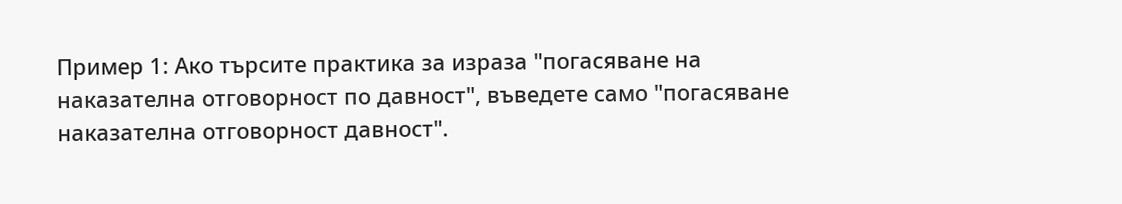Пример 1: Ако търсите практика за израза "погасяване на наказателна отговорност по давност", въведете само "погасяване наказателна отговорност давност".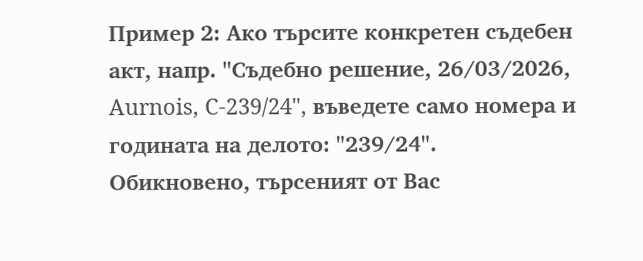Пример 2: Ако търсите конкретен съдебен акт, напр. "Съдебно решение, 26/03/2026, Aurnois, C-239/24", въведете само номера и годината на делото: "239/24".
Обикновено, търсеният от Вас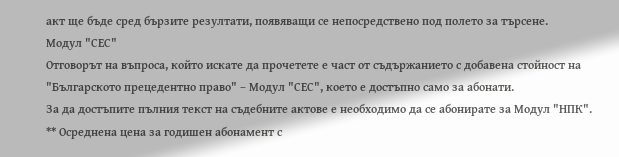акт ще бъде сред бързите резултати, появяващи се непосредствено под полето за търсене.
Модул "СЕС"
Отговорът на въпроса, който искате да прочетете е част от съдържанието с добавена стойност на "Българското прецедентно право" – Модул "СЕС", което е достъпно само за абонати.
За да достъпите пълния текст на съдебните актове е необходимо да се абонирате за Модул "НПК".
** Осреднена цена за годишен абонамент с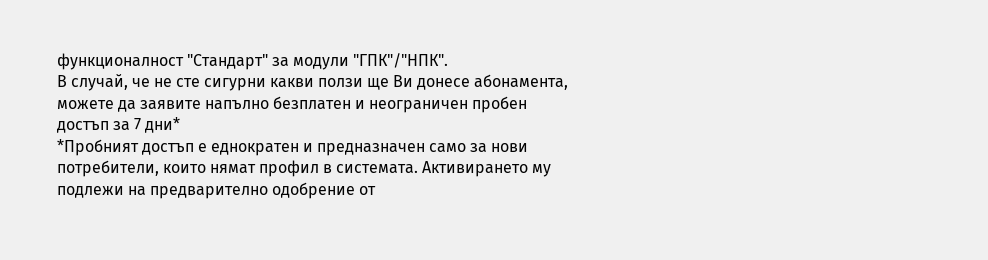функционалност "Стандарт" за модули "ГПК"/"НПК".
В случай, че не сте сигурни какви ползи ще Ви донесе абонамента, можете да заявите напълно безплатен и неограничен пробен достъп за 7 дни*
*Пробният достъп е еднократен и предназначен само за нови потребители, които нямат профил в системата. Активирането му подлежи на предварително одобрение от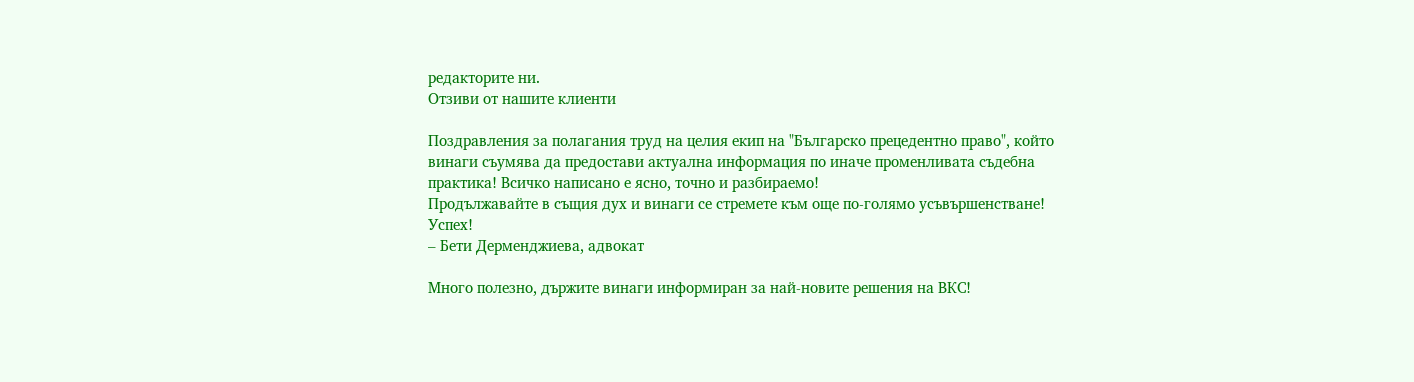редакторите ни.
Отзиви от нашите клиенти

Поздравления за полагания труд на целия екип на "Българско прецедентно право", който винаги съумява да предостави актуална информация по иначе променливата съдебна практика! Всичко написано е ясно, точно и разбираемо!
Продължавайте в същия дух и винаги се стремете към още по-голямо усъвършенстване!
Успех!
– Бети Дерменджиева, адвокат

Много полезно, държите винаги информиран за най-новите решения на ВКС!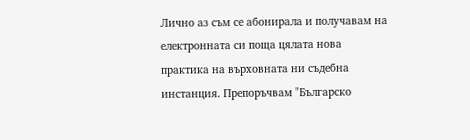Лично аз съм се абонирала и получавам на електронната си поща цялата нова практика на върховната ни съдебна инстанция. Препоръчвам "Българско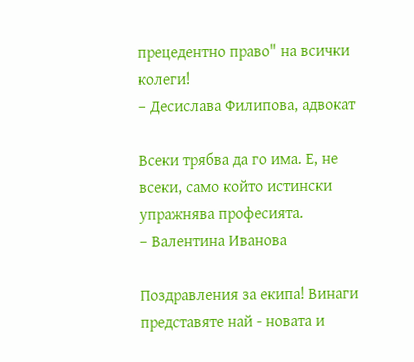прецедентно право" на всички колеги!
– Десислава Филипова, адвокат

Всеки трябва да го има. Е, не всеки, само който истински упражнява професията.
– Валентина Иванова

Поздравления за екипа! Винаги представяте най - новата и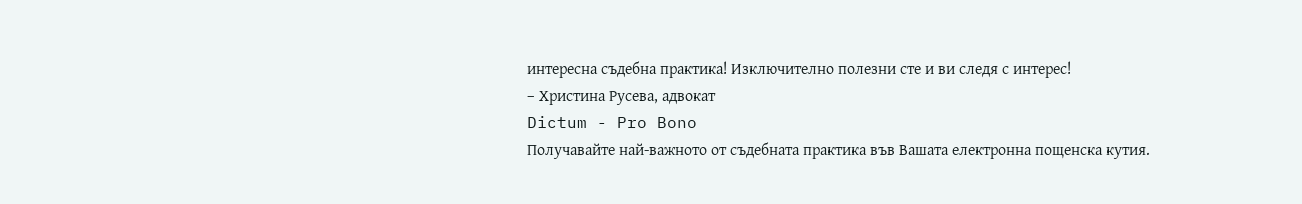интересна съдебна практика! Изключително полезни сте и ви следя с интерес!
– Христина Русева, адвокат
Dictum - Pro Bono
Получавайте най-важното от съдебната практика във Вашата електронна пощенска кутия.